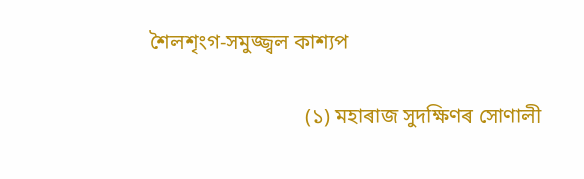শৈলশৃংগ-সমুজ্জ্বল কাশ্যপ

                              (১) মহাৰাজ সুদক্ষিণৰ সোণালী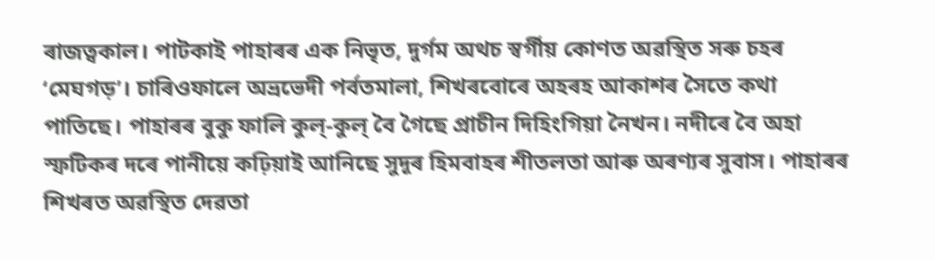ৰাজত্বকাল। পাটকাই পাহাৰৰ এক নিভৃত, দুৰ্গম অথচ স্বৰ্গীয় কোণত অৱস্থিত সৰু চহৰ ‘মেঘগড়’। চাৰিওফালে অভ্ৰভেদী পৰ্বতমালা, শিখৰবোৰে অহৰহ আকাশৰ সৈতে কথা পাতিছে। পাহাৰৰ বুকু ফালি কুল্-কুল্ বৈ গৈছে প্ৰাচীন দিহিংগিয়া নৈখন। নদীৰে বৈ অহা স্ফটিকৰ দৰে পানীয়ে কঢ়িয়াই আনিছে সুদূৰ হিমবাহৰ শীতলতা আৰু অৰণ্যৰ সুবাস। পাহাৰৰ শিখৰত অৱস্থিত দেৱতা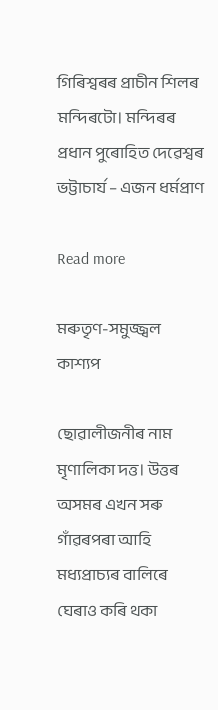গিৰিশ্বৰৰ প্ৰাচীন শিলৰ মন্দিৰটো। মন্দিৰৰ প্ৰধান পুৰোহিত দেৱেশ্বৰ ভট্টাচাৰ্য – এজন ধৰ্মপ্ৰাণ

Read more

মৰুতৃণ-সমুজ্জ্বল কাশ্যপ

ছোৱালীজনীৰ নাম মৃণালিকা দত্ত। উত্তৰ অসমৰ এখন সৰু গাঁৱৰপৰা আহি মধ্যপ্ৰাচ্যৰ বালিৰে ঘেৰাও কৰি থকা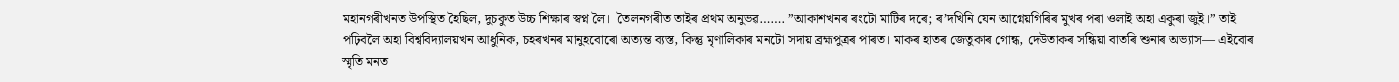মহানগৰীখনত উপস্থিত হৈছিল, দুচকুত উচ্চ শিক্ষাৰ স্বপ্ন লৈ।  তৈলনগৰীত তাইৰ প্ৰথম অনুভৱ……. ”আকাশখনৰ ৰংটো মাটিৰ দৰে; ৰ’দখিনি যেন আগ্নেয়গিৰিৰ মুখৰ পৰা ওলাই অহা একুৰা জুই।” তাই পঢ়িবলৈ অহা বিশ্ববিদ্যালয়খন আধুনিক, চহৰখনৰ মানুহবোৰো অত্যন্ত ব্যস্ত, কিন্তু মৃণালিকাৰ মনটো সদায় ব্ৰহ্মপুত্ৰৰ পাৰত। মাকৰ হাতৰ জেতুকাৰ গোন্ধ, দেউতাকৰ সন্ধিয়া বাতৰি শুনাৰ অভ্যাস— এইবোৰ স্মৃতি মনত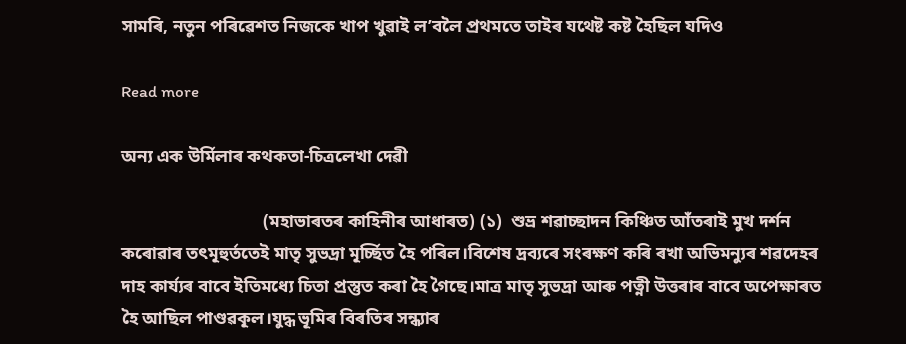সামৰি, নতুন পৰিৱেশত নিজকে খাপ খুৱাই ল’বলৈ প্ৰথমতে তাইৰ যথেষ্ট কষ্ট হৈছিল যদিও

Read more

অন্য এক উৰ্মিলাৰ কথকতা-চিত্ৰলেখা দেৱী

                                (মহাভাৰতৰ কাহিনীৰ আধাৰত) (১)  শুভ্ৰ শৱাচ্ছাদন কিঞ্চিত আঁতৰাই মুখ দৰ্শন কৰোৱাৰ তৎমূহুৰ্ততেই মাতৃ সুভদ্ৰা মূৰ্চ্ছিত হৈ পৰিল।বিশেষ দ্ৰব্যৰে সংৰক্ষণ কৰি ৰখা অভিমন্যুৰ শৱদেহৰ দাহ কাৰ্য্যৰ বাবে ইতিমধ্যে চিতা প্ৰস্তুত কৰা হৈ গৈছে।মাত্ৰ মাতৃ সুভদ্ৰা আৰু পত্নী উত্তৰাৰ বাবে অপেক্ষাৰত হৈ আছিল পাণ্ডৱকূল।যুদ্ধ ভূমিৰ বিৰতিৰ সন্ধ্যাৰ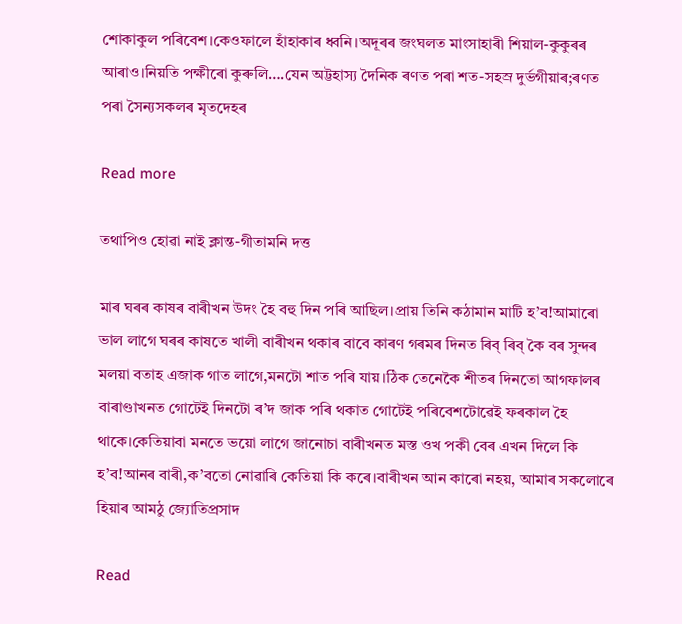শোকাকুল পৰিবেশ।কেওফালে হাঁহাকাৰ ধ্বনি।অদূৰৰ জংঘলত মাংসাহাৰী শিয়াল-কুকুৰৰ আৰাও।নিয়তি পক্ষীৰো কুৰুলি….যেন অট্টহাস্য দৈনিক ৰণত পৰা শত-সহস্ৰ দুৰ্ভগীয়াৰ;ৰণত পৰা সৈন্যসকলৰ মৃতদেহৰ

Read more

তথাপিও হোৱা নাই ক্লান্ত-গীতামনি দত্ত

মাৰ ঘৰৰ কাষৰ বাৰীখন উদং হৈ বহু দিন পৰি আছিল।প্ৰায় তিনি কঠামান মাটি হ’ব!আমাৰো ভাল লাগে ঘৰৰ কাষতে খালী বাৰীখন থকাৰ বাবে কাৰণ গৰমৰ দিনত ৰিব্ ৰিব্ কৈ বৰ সুন্দৰ মলয়া বতাহ এজাক গাত লাগে,মনটো শাত পৰি যায়।ঠিক তেনেকৈ শীতৰ দিনতো আগফালৰ বাৰাণ্ডাখনত গোটেই দিনটো ৰ’দ জাক পৰি থকাত গোটেই পৰিবেশটোৱেই ফৰকাল হৈ থাকে।কেতিয়াবা মনতে ভয়ো লাগে জানোচা বাৰীখনত মস্ত ওখ পকী বেৰ এখন দিলে কি হ’ব!আনৰ বাৰী,ক’বতো নোৱাৰি কেতিয়া কি কৰে।বাৰীখন আন কাৰো নহয়, আমাৰ সকলোৰে হিয়াৰ আমঠু জ্যোতিপ্ৰসাদ

Read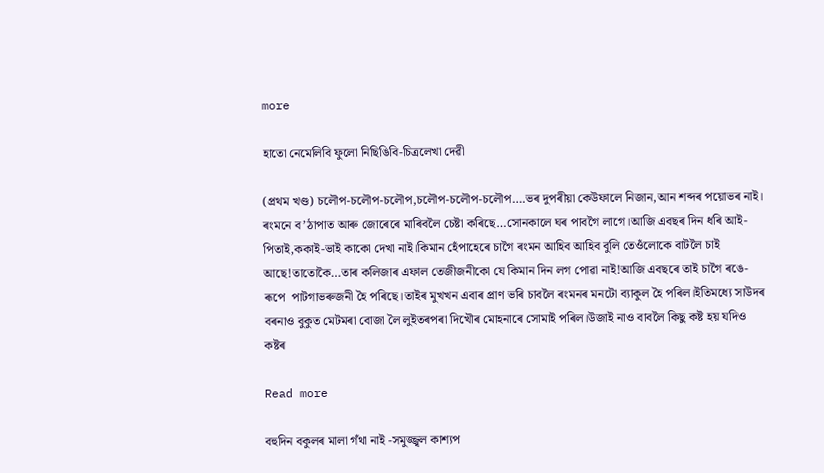more

হাতো নেমেলিবি ফুলো নিছিঙিবি-চিত্ৰলেখা দেৱী

(প্ৰথম খণ্ড) চলৌপ-চলৌপ-চলৌপ,চলৌপ-চলৌপ-চলৌপ….ভৰ দুপৰীয়া কেউফালে নিজান,আন শব্দৰ পয়োভৰ নাই। ৰংমনে ব’ঠাপাত আৰু জোৰেৰে মাৰিবলৈ চেষ্টা কৰিছে…সোনকালে ঘৰ পাবগৈ লাগে।আজি এবছৰ দিন ধৰি আই-পিতাই,ককাই-ভাই কাকো দেখা নাই।কিমান হেঁপাহেৰে চাগৈ ৰংমন আহিব আহিব বুলি তেওঁলোকে বাটলৈ চাই আছে!তাতোকৈ…তাৰ কলিজাৰ এফাল তেজীজনীকো যে কিমান দিন লগ পোৱা নাই!আজি এবছৰে তাই চাগৈ ৰঙে-ৰূপে  পাটগাভৰুজনী হৈ পৰিছে।তাইৰ মুখখন এবাৰ প্ৰাণ ভৰি চাবলৈ ৰংমনৰ মনটো ব্যাকুল হৈ পৰিল।ইতিমধ্যে সাউদৰ বৰনাও বুকুত মেটমৰা বোজা লৈ লুইতৰপৰা দিখৌৰ মোহনাৰে সোমাই পৰিল।উজাই নাও বাবলৈ কিছু কষ্ট হয় যদিও কষ্টৰ

Read more

বহুদিন বকুলৰ মালা গঁথা নাই -সমুজ্জ্বল কাশ্যপ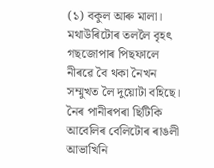(১) বকুল আৰু মালা।  মথাউৰিটোৰ তললৈ বৃহৎ গছজোপাৰ পিছফালে নীৰৱে বৈ থকা নৈখন সম্মুখত লৈ দুয়োটা বহিছে। নৈৰ পানীৰপৰা ছিটিকি আবেলিৰ বেলিটোৰ ৰাঙলী আভাখিনি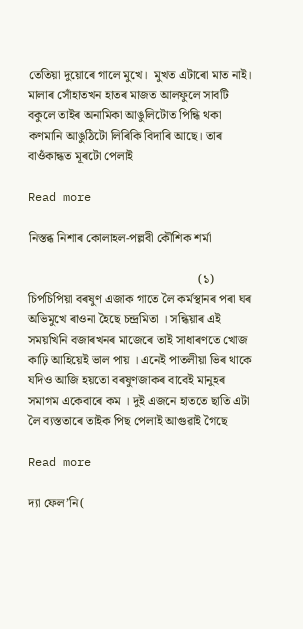তেতিয়া দুয়োৰে গালে মুখে।  মুখত এটাৰো মাত নাই। মালাৰ সোঁহাতখন হাতৰ মাজত আলফুলে সাবটি বকুলে তাইৰ অনামিকা আঙুলিটোত পিন্ধি থকা কণমানি আঙুঠিটো লিৰিকি বিদাৰি আছে। তাৰ বাওঁকান্ধত মূৰটো পেলাই

Read more

নিস্তব্ধ নিশাৰ কোলাহল-পল্লবী কৌশিক শৰ্মা

                                                       (১) চিপচিপিয়া বৰষুণ এজাক গাতে লৈ কৰ্মস্থানৰ পৰা ঘৰ অভিমুখে ৰাওনা হৈছে চন্দ্ৰমিতা । সন্ধিয়াৰ এই সময়খিনি বজাৰখনৰ মাজেৰে তাই সাধাৰণতে খোজ কাঢ়ি আহিয়েই ভাল পায় । এনেই পাতলীয়া ভিৰ থাকে যদিও আজি হয়তো বৰষুণজাকৰ বাবেই মানুহৰ সমাগম একেবাৰে কম । দুই এজনে হাততে ছাতি এটা লৈ ব্যস্ততাৰে তাইক পিছ পেলাই আগুৱাই গৈছে

Read more

দ্যা ফেল’নি(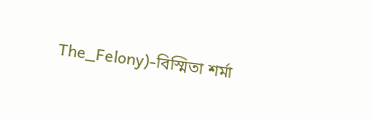The_Felony)-বিস্মিতা শৰ্মা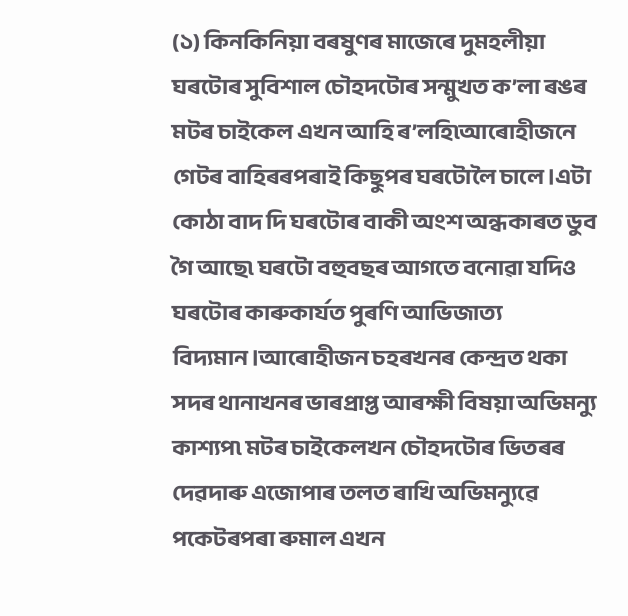(১) কিনকিনিয়া বৰষুণৰ মাজেৰে দুমহলীয়া ঘৰটোৰ সুবিশাল চৌহদটোৰ সন্মুখত ক’লা ৰঙৰ মটৰ চাইকেল এখন আহি ৰ’লহি৷আৰোহীজনে গেটৰ বাহিৰৰপৰাই কিছুপৰ ঘৰটোলৈ চালে।এটা কোঠা বাদ দি ঘৰটোৰ বাকী অংশ অন্ধকাৰত ডুব গৈ আছে৷ ঘৰটো বহুবছৰ আগতে বনোৱা যদিও ঘৰটোৰ কাৰুকাৰ্যত পুৰণি আভিজাত্য বিদ্যমান।আৰোহীজন চহৰখনৰ কেন্দ্ৰত থকা সদৰ থানাখনৰ ভাৰপ্ৰাপ্ত আৰক্ষী বিষয়া অভিমন্যু কাশ্যপ৷ মটৰ চাইকেলখন চৌহদটোৰ ভিতৰৰ দেৱদাৰু এজোপাৰ তলত ৰাখি অভিমন্যুৱে পকেটৰপৰা ৰুমাল এখন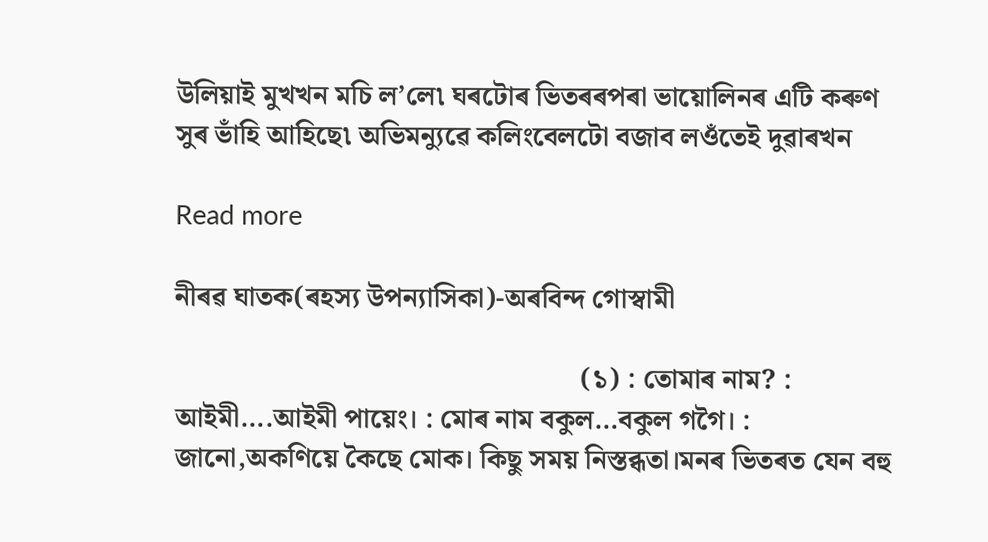উলিয়াই মুখখন মচি ল’লে৷ ঘৰটোৰ ভিতৰৰপৰা ভায়োলিনৰ এটি কৰুণ সুৰ ভাঁহি আহিছে৷ অভিমন্যুৱে কলিংবেলটো বজাব লওঁতেই দুৱাৰখন

Read more

নীৰৱ ঘাতক(ৰহস্য উপন্যাসিকা)-অৰবিন্দ গোস্বামী

                                                          (১) : তোমাৰ নাম? : আইমী….আইমী পায়েং। : মোৰ নাম বকুল…বকুল গগৈ। : জানো,অকণিয়ে কৈছে মোক। কিছু সময় নিস্তব্ধতা।মনৰ ভিতৰত যেন বহু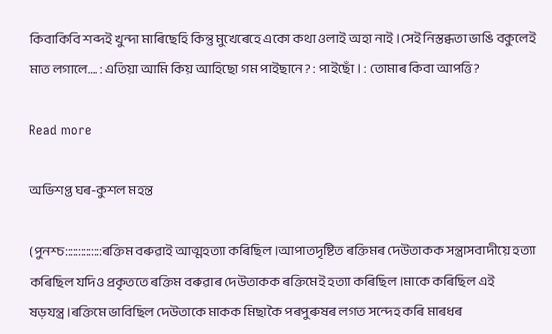কিবাকিবি শব্দই খুন্দা মাৰিছেহি কিন্তু মুখেৰেহে একো কথা ওলাই অহা নাই।সেই নিস্তব্ধতা ভাঙি বকুলেই মাত লগালে…. : এতিয়া আমি কিয় আহিছো গম পাইছানে? : পাইছোঁ। : তোমাৰ কিবা আপত্তি?

Read more

অভিশপ্ত ঘৰ-কুশল মহন্ত

(পুনশ্চ::::::::::::::ৰক্তিম বৰুৱাই আত্মহত্যা কৰিছিল।আপাতদৃষ্টিত ৰক্তিমৰ দেউতাকক সন্ত্ৰাসবাদীয়ে হত্যা কৰিছিল যদিও প্ৰকৃততে ৰক্তিম বৰুৱাৰ দেউতাকক ৰক্তিমেই হত্যা কৰিছিল।মাকে কৰিছিল এই ষড়যন্ত্ৰ।ৰক্তিমে ভাবিছিল দেউতাকে মাকক মিছাকৈ পৰপুৰুষৰ লগত সন্দেহ কৰি মাৰধৰ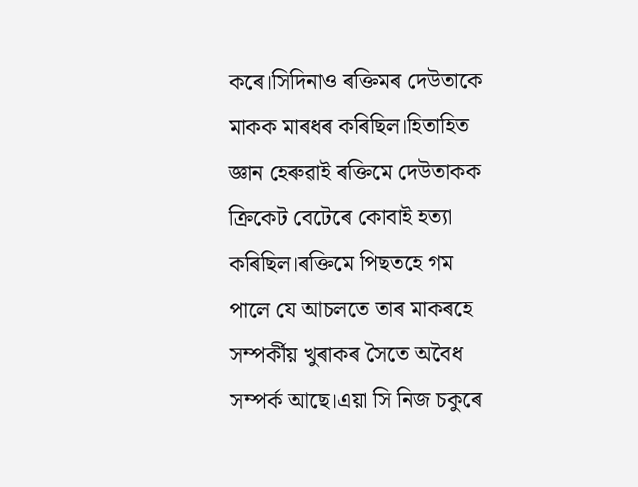কৰে।সিদিনাও ৰক্তিমৰ দেউতাকে মাকক মাৰধৰ কৰিছিল।হিতাহিত জ্ঞান হেৰুৱাই ৰক্তিমে দেউতাকক ক্ৰিকেট বেটেৰে কোবাই হত্যা কৰিছিল।ৰক্তিমে পিছতহে গম পালে যে আচলতে তাৰ মাকৰহে সম্পৰ্কীয় খুৰাকৰ সৈতে অবৈধ সম্পৰ্ক আছে।এয়া সি নিজ চকুৰে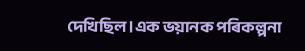দেখিছিল।এক ভয়ানক পৰিকল্পনা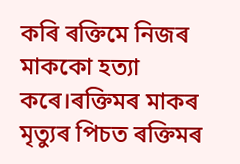কৰি ৰক্তিমে নিজৰ মাককো হত্যা কৰে।ৰক্তিমৰ মাকৰ মৃত্যুৰ পিচত ৰক্তিমৰ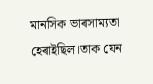মানসিক ভাৰসাম্যতা হেৰাইছিল।তাক যেন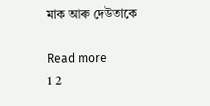মাক আৰু দেউতাকে

Read more
1 2